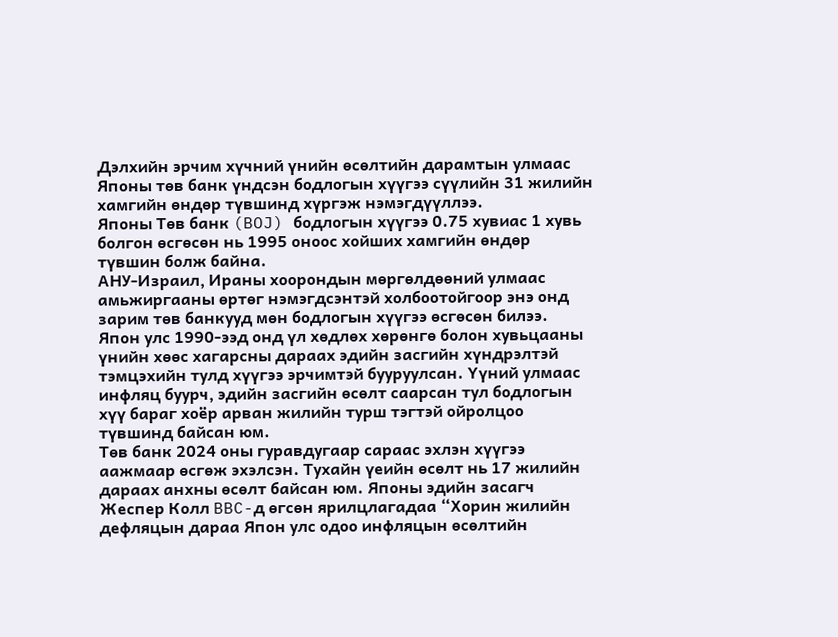Дэлхийн эрчим хүчний үнийн өсөлтийн дарамтын улмаас Японы төв банк үндсэн бодлогын хүүгээ сүүлийн 31 жилийн хамгийн өндөр түвшинд хүргэж нэмэгдүүллээ.
Японы Төв банк (BOJ) бодлогын хүүгээ 0.75 хувиас 1 хувь болгон өсгөсөн нь 1995 оноос хойших хамгийн өндөр түвшин болж байна.
АНУ-Израил, Ираны хоорондын мөргөлдөөний улмаас амьжиргааны өртөг нэмэгдсэнтэй холбоотойгоор энэ онд зарим төв банкууд мөн бодлогын хүүгээ өсгөсөн билээ.
Япон улс 1990-ээд онд үл хөдлөх хөрөнгө болон хувьцааны үнийн хөөс хагарсны дараах эдийн засгийн хүндрэлтэй тэмцэхийн тулд хүүгээ эрчимтэй бууруулсан. Үүний улмаас инфляц буурч, эдийн засгийн өсөлт саарсан тул бодлогын хүү бараг хоёр арван жилийн турш тэгтэй ойролцоо түвшинд байсан юм.
Төв банк 2024 оны гуравдугаар сараас эхлэн хүүгээ аажмаар өсгөж эхэлсэн. Тухайн үеийн өсөлт нь 17 жилийн дараах анхны өсөлт байсан юм. Японы эдийн засагч Жеспер Колл BBC-д өгсөн ярилцлагадаа “Хорин жилийн дефляцын дараа Япон улс одоо инфляцын өсөлтийн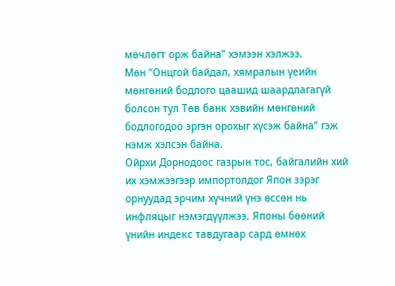мөчлөгт орж байна” хэмээн хэлжээ.
Мөн “Онцгой байдал, хямралын үеийн мөнгөний бодлого цаашид шаардлагагүй болсон тул Төв банк хэвийн мөнгөний бодлогодоо эргэн орохыг хүсэж байна” гэж нэмж хэлсэн байна.
Ойрхи Дорнодоос газрын тос, байгалийн хий их хэмжээгээр импортолдог Япон зэрэг орнуудад эрчим хүчний үнэ өссөн нь инфляцыг нэмэгдүүлжээ. Японы бөөний үнийн индекс тавдугаар сард өмнөх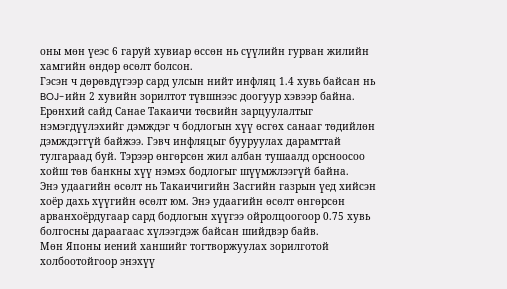оны мөн үеэс 6 гаруй хувиар өссөн нь сүүлийн гурван жилийн хамгийн өндөр өсөлт болсон.
Гэсэн ч дөрөвдүгээр сард улсын нийт инфляц 1.4 хувь байсан нь BOJ-ийн 2 хувийн зорилтот түвшнээс доогуур хэвээр байна.
Ерөнхий сайд Санае Такаичи төсвийн зарцуулалтыг нэмэгдүүлэхийг дэмждэг ч бодлогын хүү өсгөх санааг төдийлөн дэмждэггүй байжээ. Гэвч инфляцыг бууруулах дарамттай тулгараад буй. Тэрээр өнгөрсөн жил албан тушаалд орсноосоо хойш төв банкны хүү нэмэх бодлогыг шүүмжлээгүй байна.
Энэ удаагийн өсөлт нь Такаичигийн Засгийн газрын үед хийсэн хоёр дахь хүүгийн өсөлт юм. Энэ удаагийн өсөлт өнгөрсөн арванхоёрдугаар сард бодлогын хүүгээ ойролцоогоор 0.75 хувь болгосны дараагаас хүлээгдэж байсан шийдвэр байв.
Мөн Японы иений ханшийг тогтворжуулах зорилготой холбоотойгоор энэхүү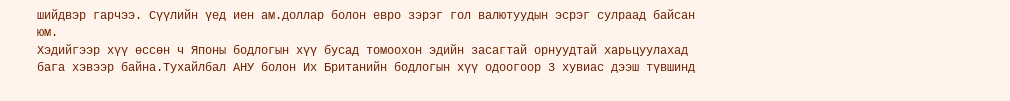шийдвэр гарчээ. Сүүлийн үед иен ам.доллар болон евро зэрэг гол валютуудын эсрэг сулраад байсан юм.
Хэдийгээр хүү өссөн ч Японы бодлогын хүү бусад томоохон эдийн засагтай орнуудтай харьцуулахад бага хэвээр байна.Тухайлбал АНУ болон Их Британийн бодлогын хүү одоогоор 3 хувиас дээш түвшинд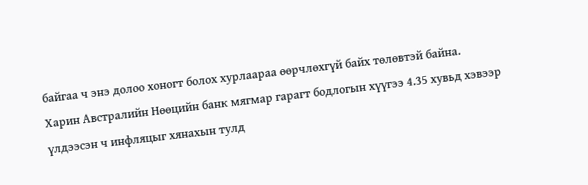байгаа ч энэ долоо хоногт болох хурлаараа өөрчлөхгүй байх төлөвтэй байна.
Харин Австралийн Нөөцийн банк мягмар гарагт бодлогын хүүгээ 4.35 хувьд хэвээр үлдээсэн ч инфляцыг хянахын тулд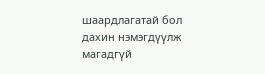шаардлагатай бол дахин нэмэгдүүлж магадгүй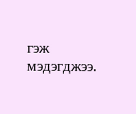гэж мэдэгджээ.